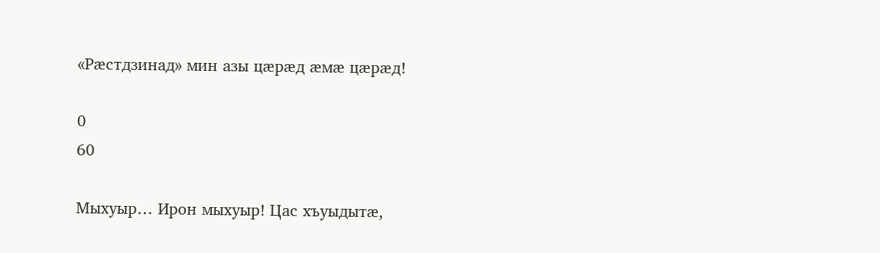«Рæстдзинад» мин азы цæрæд æмæ цæрæд!

0
60

Мыхуыр… Ирон мыхуыр! Цас хъуыдытæ,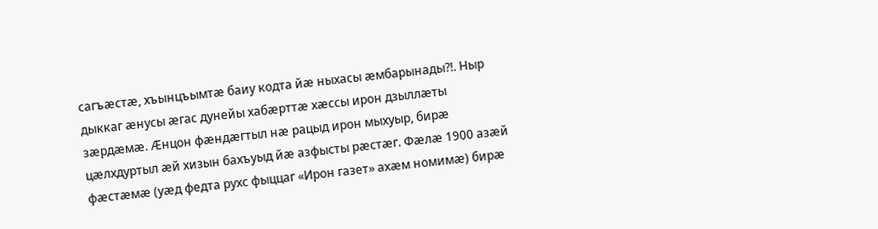сагъæстæ, хъынцъымтæ баиу кодта йæ ныхасы æмбарынады?!. Ныр дыккаг æнусы æгас дунейы хабæрттæ хæссы ирон дзыллæты зæрдæмæ. Æнцон фæндæгтыл нæ рацыд ирон мыхуыр, бирæ цæлхдуртыл æй хизын бахъуыд йæ азфысты рæстæг. Фæлæ 1900 азæй фæстæмæ (уæд федта рухс фыццаг «Ирон газет» ахæм номимæ) бирæ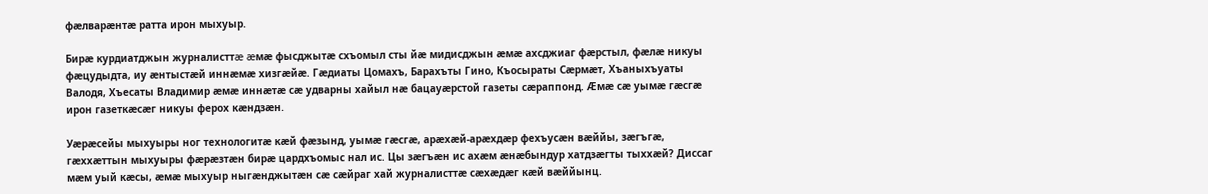фæлварæнтæ ратта ирон мыхуыр.

Бирæ курдиатджын журналисттæ æмæ фысджытæ схъомыл сты йæ мидисджын æмæ ахсджиаг фæрстыл, фæлæ никуы фæцудыдта, иу æнтыстæй иннæмæ хизгæйæ. Гæдиаты Цомахъ, Барахъты Гино, Къосыраты Сæрмæт, Хъаныхъуаты Валодя, Хъесаты Владимир æмæ иннæтæ сæ удварны хайыл нæ бацауæрстой газеты сæраппонд. Æмæ сæ уымæ гæсгæ ирон газеткæсæг никуы ферох кæндзæн.

Уæрæсейы мыхуыры ног технологитæ кæй фæзынд, уымæ гæсгæ, арæхæй-арæхдæр фехъусæн вæййы, зæгъгæ, гæххæттын мыхуыры фæрæзтæн бирæ цардхъомыс нал ис. Цы зæгъæн ис ахæм æнæбындур хатдзæгты тыххæй? Диссаг мæм уый кæсы, æмæ мыхуыр ныгæнджытæн сæ сæйраг хай журналисттæ сæхæдæг кæй вæййынц.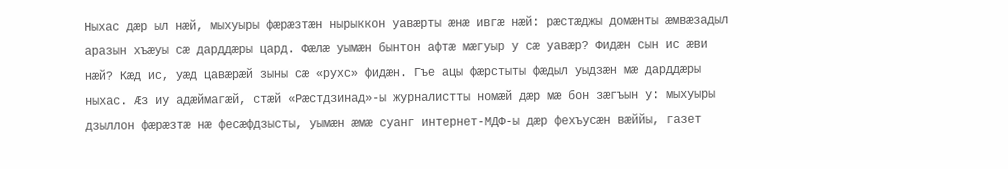Ныхас дæр ыл нæй, мыхуыры фæрæзтæн нырыккон уавæрты æнæ ивгæ нæй: рæстæджы домæнты æмвæзадыл аразын хъæуы сæ дарддæры цард. Фæлæ уымæн бынтон афтæ мæгуыр у сæ уавæр? Фидæн сын ис æви нæй? Кæд ис, уæд цавæрæй зыны сæ «рухс» фидæн. Гъе ацы фæрстыты фæдыл уыдзæн мæ дарддæры ныхас. Æз иу адæймагæй, стæй «Рæстдзинад»-ы журналистты номæй дæр мæ бон зæгъын у: мыхуыры дзыллон фæрæзтæ нæ фесæфдзысты, уымæн æмæ суанг интернет-МДФ-ы дæр фехъусæн вæййы, газет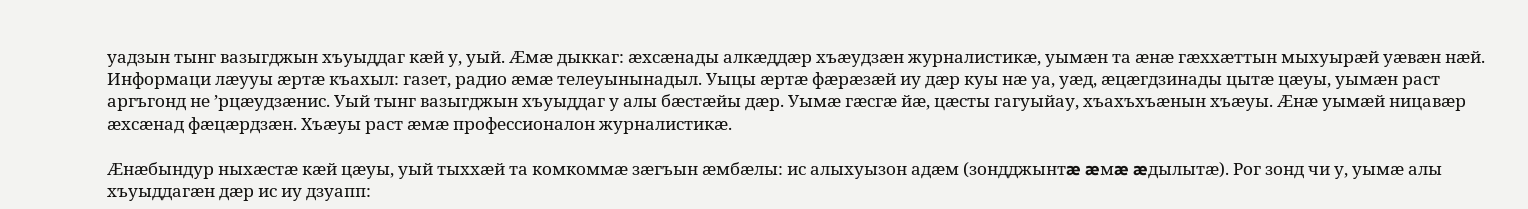уадзын тынг вазыгджын хъуыддаг кæй у, уый. Æмæ дыккаг: æхсæнады алкæддæр хъæудзæн журналистикæ, уымæн та æнæ гæххæттын мыхуырæй уæвæн нæй. Информаци лæууы æртæ къахыл: газет, радио æмæ телеуынынадыл. Уыцы æртæ фæрæзæй иу дæр куы нæ уа, уæд, æцæгдзинады цытæ цæуы, уымæн раст аргъгонд не ’рцæудзæнис. Уый тынг вазыгджын хъуыддаг у алы бæстæйы дæр. Уымæ гæсгæ йæ, цæсты гагуыйау, хъахъхъæнын хъæуы. Æнæ уымæй ницавæр æхсæнад фæцæрдзæн. Хъæуы раст æмæ профессионалон журналистикæ.

Æнæбындур ныхæстæ кæй цæуы, уый тыххæй та комкоммæ зæгъын æмбæлы: ис алыхуызон адæм (зондджынтæ æмæ æдылытæ). Рог зонд чи у, уымæ алы хъуыддагæн дæр ис иу дзуапп: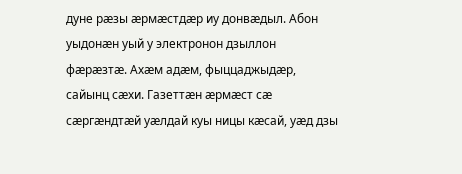дуне рæзы æрмæстдæр иу донвæдыл. Абон уыдонæн уый у электронон дзыллон фæрæзтæ. Ахæм адæм, фыццаджыдæр, сайынц сæхи. Газеттæн æрмæст сæ сæргæндтæй уæлдай куы ницы кæсай, уæд дзы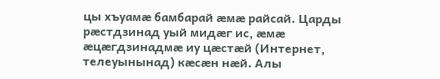цы хъуамæ бамбарай æмæ райсай. Царды рæстдзинад уый мидæг ис, æмæ æцæгдзинадмæ иу цæстæй (Интернет, телеуынынад) кæсæн нæй. Алы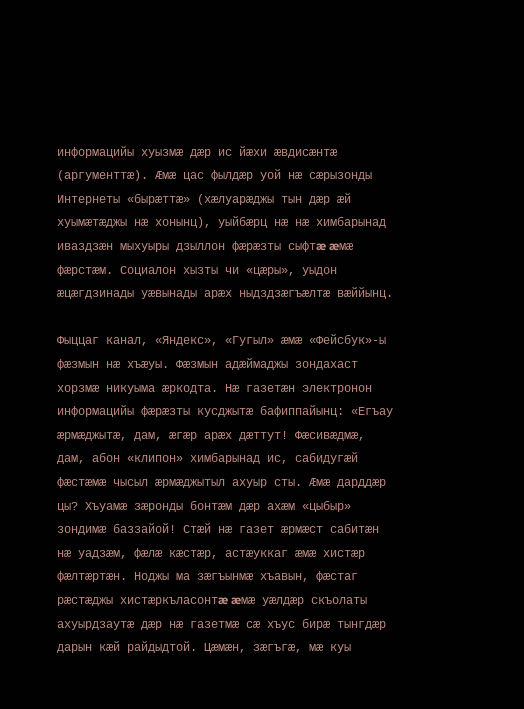информацийы хуызмæ дæр ис йæхи æвдисæнтæ (аргументтæ). Æмæ цас фылдæр уой нæ сæрызонды Интернеты «бырæттæ» (хæлуарæджы тын дæр æй хуымæтæджы нæ хонынц), уыйбæрц нæ нæ химбарынад иваздзæн мыхуыры дзыллон фæрæзты сыфтæ æмæ фæрстæм. Социалон хызты чи «цæры», уыдон æцæгдзинады уæвынады арæх ныдздзæгъæлтæ вæййынц.

Фыццаг канал, «Яндекс», «Гугыл» æмæ «Фейсбук»-ы фæзмын нæ хъæуы. Фæзмын адæймаджы зондахаст хорзмæ никуыма æркодта. Нæ газетæн электронон информацийы фæрæзты кусджытæ бафиппайынц: «Егъау æрмæджытæ, дам, æгæр арæх дæттут! Фæсивæдмæ, дам, абон «клипон» химбарынад ис, сабидугæй фæстæмæ чысыл æрмæджытыл ахуыр сты. Æмæ дарддæр цы? Хъуамæ зæронды бонтæм дæр ахæм «цыбыр» зондимæ баззайой! Стæй нæ газет æрмæст сабитæн нæ уадзæм, фæлæ кæстæр, астæуккаг æмæ хистæр фæлтæртæн. Ноджы ма зæгъынмæ хъавын, фæстаг рæстæджы хистæркъласонтæ æмæ уæлдæр скъолаты ахуырдзаутæ дæр нæ газетмæ сæ хъус бирæ тынгдæр дарын кæй райдыдтой. Цæмæн, зæгъгæ, мæ куы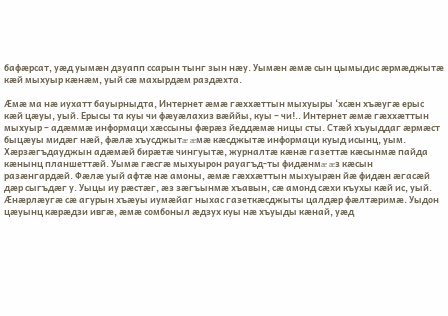бафæрсат, уæд уымæн дзуапп ссарын тынг зын нæу. Уымæн æмæ сын цымыдис æрмæджытæ кæй мыхуыр кæнæм, уый сæ махырдæм раздæхта.

Æмæ ма нæ иухатт бауырныдта, Интернет æмæ гæххæттын мыхуыры ‘хсæн хъæугæ ерыс кæй цæуы, уый. Ерысы та куы чи фæуæлахиз вæййы, куы – чи!.. Интернет æмæ гæххæттын мыхуыр – адæммæ информаци хæссыны фæрæз йеддæмæ ницы сты. Стæй хъуыддаг æрмæст быцæуы мидæг нæй, фæлæ хъусджытæ æмæ кæсджытæ информаци куыд исынц, уым. Хæрзæгъдауджын адæмæй бирæтæ чингуытæ, журналтæ кæнæ газеттæ кæсынмæ пайда кæнынц планшеттæй. Уымæ гæсгæ мыхуырон рауагъд-ты фидæнмæ æз кæсын разæнгардæй. Фæлæ уый афтæ нæ амоны, æмæ гæххæттын мыхуырæн йæ фидæн æгасæй дæр сыгъдæг у. Уыцы иу рæстæг, æз зæгъынмæ хъавын, сæ амонд сæхи къухы кæй ис, уый. Æнæрлæугæ сæ агурын хъæуы иумæйаг ныхас газеткæсджыты цалдæр фæлтæримæ. Уыдон цæуынц кæрæдзи ивгæ, æмæ сомбоныл æдзух куы нæ хъуыды кæнай, уæд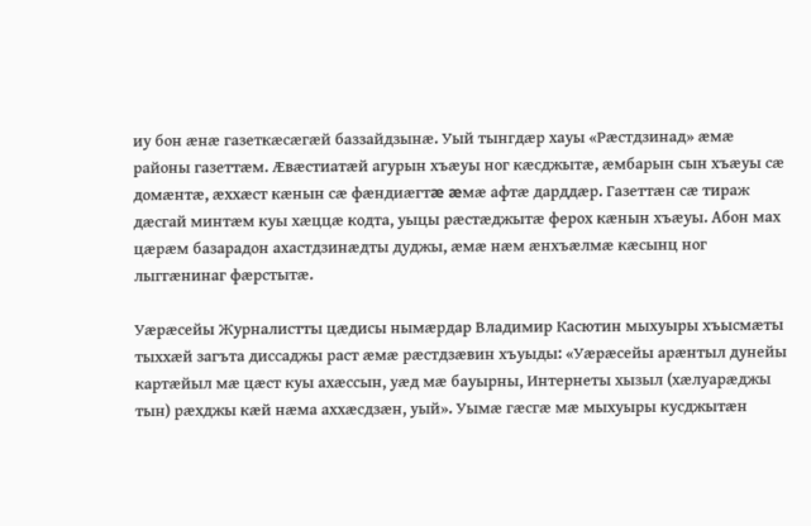иу бон æнæ газеткæсæгæй баззайдзынæ. Уый тынгдæр хауы «Рæстдзинад» æмæ районы газеттæм. Æвæстиатæй агурын хъæуы ног кæсджытæ, æмбарын сын хъæуы сæ домæнтæ, æххæст кæнын сæ фæндиæгтæ æмæ афтæ дарддæр. Газеттæн сæ тираж дæсгай минтæм куы хæццæ кодта, уыцы рæстæджытæ ферох кæнын хъæуы. Абон мах цæрæм базарадон ахастдзинæдты дуджы, æмæ нæм æнхъæлмæ кæсынц ног лыггæнинаг фæрстытæ.

Уæрæсейы Журналистты цæдисы нымæрдар Владимир Касютин мыхуыры хъысмæты тыххæй загъта диссаджы раст æмæ рæстдзæвин хъуыды: «Уæрæсейы арæнтыл дунейы картæйыл мæ цæст куы ахæссын, уæд мæ бауырны, Интернеты хызыл (хæлуарæджы тын) рæхджы кæй нæма аххæсдзæн, уый». Уымæ гæсгæ мæ мыхуыры кусджытæн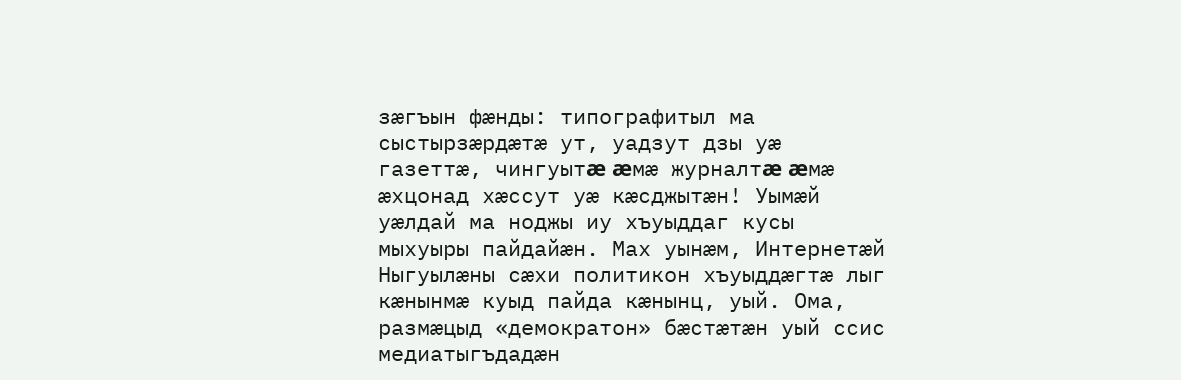зæгъын фæнды: типографитыл ма сыстырзæрдæтæ ут, уадзут дзы уæ газеттæ, чингуытæ æмæ журналтæ æмæ æхцонад хæссут уæ кæсджытæн! Уымæй уæлдай ма ноджы иу хъуыддаг кусы мыхуыры пайдайæн. Мах уынæм, Интернетæй Ныгуылæны сæхи политикон хъуыддæгтæ лыг кæнынмæ куыд пайда кæнынц, уый. Ома, размæцыд «демократон» бæстæтæн уый ссис медиатыгъдадæн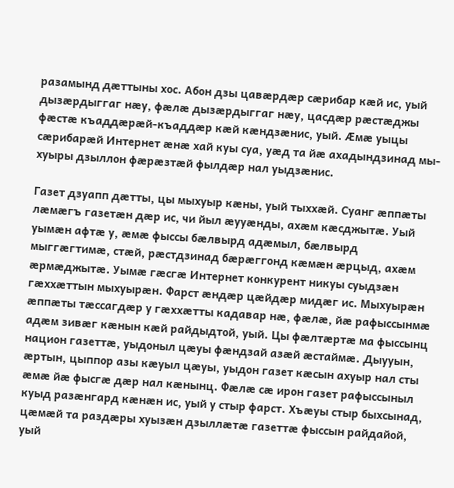разамынд дæттыны хос. Абон дзы цавæрдæр сæрибар кæй ис, уый дызæрдыггаг нæу, фæлæ дызæрдыггаг нæу, цасдæр рæстæджы фæстæ къаддæрæй-къаддæр кæй кæндзæнис, уый. Æмæ уыцы сæрибарæй Интернет æнæ хай куы суа, уæд та йæ ахадындзинад мы-
хуыры дзыллон фæрæзтæй фылдæр нал уыдзæнис.

Газет дзуапп дæтты, цы мыхуыр кæны, уый тыххæй. Суанг æппæты лæмæгъ газетæн дæр ис, чи йыл æууæнды, ахæм кæсджытæ. Уый уымæн афтæ у, æмæ фыссы бæлвырд адæмыл, бæлвырд мыггæгтимæ, стæй, рæстдзинад бæрæггонд кæмæн æрцыд, ахæм æрмæджытæ. Уымæ гæсгæ Интернет конкурент никуы суыдзæн гæххæттын мыхуырæн. Фарст æндæр цæйдæр мидæг ис. Мыхуырæн æппæты тæссагдæр у гæххæтты кадавар нæ, фæлæ, йæ рафыссынмæ адæм зивæг кæнын кæй райдыдтой, уый. Цы фæлтæртæ ма фыссынц национ газеттæ, уыдоныл цæуы фæндзай азæй æстаймæ. Дыууын, æртын, цыппор азы кæуыл цæуы, уыдон газет кæсын ахуыр нал сты æмæ йæ фысгæ дæр нал кæнынц. Фæлæ сæ ирон газет рафыссыныл куыд разæнгард кæнæн ис, уый у стыр фарст. Хъæуы стыр быхсынад, цæмæй та раздæры хуызæн дзыллæтæ газеттæ фыссын райдайой, уый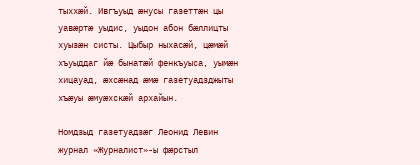тыххæй. Ивгъуыд æнусы газеттæн цы уавæртæ уыдис, уыдон абон бæллицты хуызæн систы. Цыбыр ныхасæй, цæмæй хъуыддаг йæ бынатæй фенкъуыса, уымæн хицауад, æхсæнад æмæ газетуадзджыты хъæуы æмуæхскæй архайын.

Номдзыд газетуадзæг Леонид Левин журнал «Журналист»-ы фæрстыл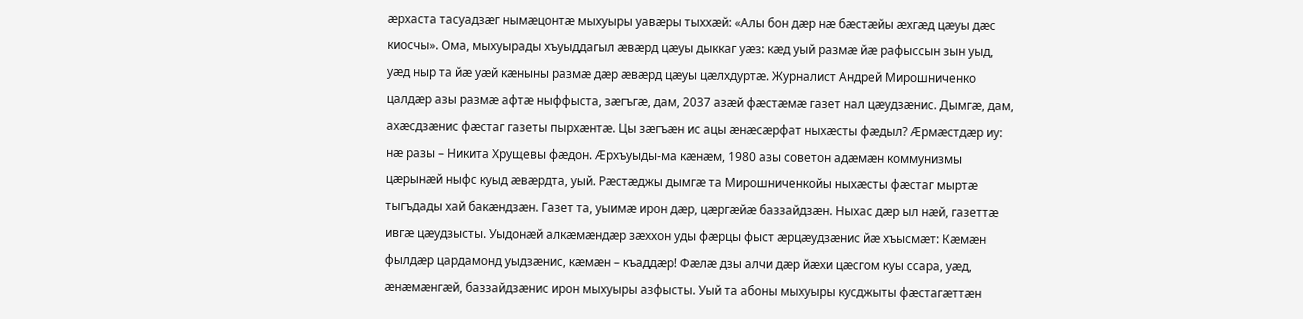æрхаста тасуадзæг нымæцонтæ мыхуыры уавæры тыххæй: «Алы бон дæр нæ бæстæйы æхгæд цæуы дæс киосчы». Ома, мыхуырады хъуыддагыл æвæрд цæуы дыккаг уæз: кæд уый размæ йæ рафыссын зын уыд, уæд ныр та йæ уæй кæныны размæ дæр æвæрд цæуы цæлхдуртæ. Журналист Андрей Мирошниченко цалдæр азы размæ афтæ ныффыста, зæгъгæ, дам, 2037 азæй фæстæмæ газет нал цæудзæнис. Дымгæ, дам, ахæсдзæнис фæстаг газеты пырхæнтæ. Цы зæгъæн ис ацы æнæсæрфат ныхæсты фæдыл? Æрмæстдæр иу: нæ разы – Никита Хрущевы фæдон. Æрхъуыды-ма кæнæм, 1980 азы советон адæмæн коммунизмы цæрынæй ныфс куыд æвæрдта, уый. Рæстæджы дымгæ та Мирошниченкойы ныхæсты фæстаг мыртæ тыгъдады хай бакæндзæн. Газет та, уыимæ ирон дæр, цæргæйæ баззайдзæн. Ныхас дæр ыл нæй, газеттæ ивгæ цæудзысты. Уыдонæй алкæмæндæр зæххон уды фæрцы фыст æрцæудзæнис йæ хъысмæт: Кæмæн фылдæр цардамонд уыдзæнис, кæмæн – къаддæр! Фæлæ дзы алчи дæр йæхи цæсгом куы ссара, уæд, æнæмæнгæй, баззайдзæнис ирон мыхуыры азфысты. Уый та абоны мыхуыры кусджыты фæстагæттæн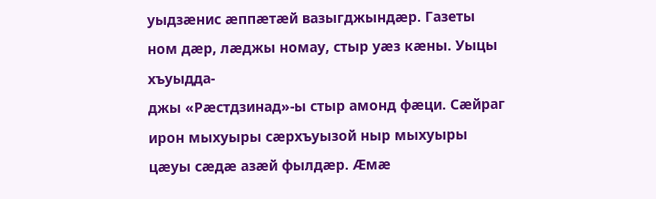уыдзæнис æппæтæй вазыгджындæр. Газеты ном дæр, лæджы номау, стыр уæз кæны. Уыцы хъуыдда-
джы «Рæстдзинад»-ы стыр амонд фæци. Сæйраг ирон мыхуыры сæрхъуызой ныр мыхуыры цæуы сæдæ азæй фылдæр. Æмæ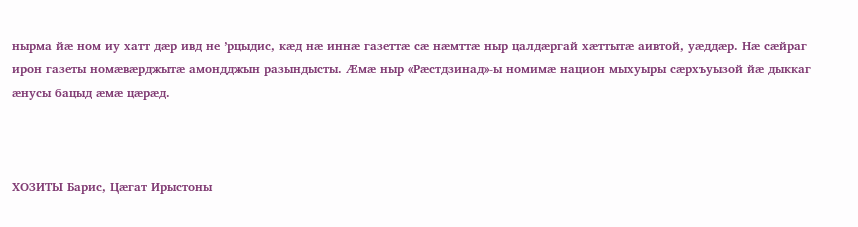нырма йæ ном иу хатт дæр ивд не ’рцыдис, кæд нæ иннæ газеттæ сæ нæмттæ ныр цалдæргай хæттытæ аивтой, уæддæр. Нæ сæйраг ирон газеты номæвæрджытæ амондджын разындысты. Æмæ ныр «Рæстдзинад»-ы номимæ национ мыхуыры сæрхъуызой йæ дыккаг æнусы бацыд æмæ цæрæд.



ХОЗИТЫ Барис, Цæгат Ирыстоны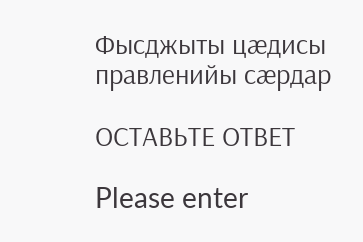Фысджыты цæдисы
правленийы сæрдар

ОСТАВЬТЕ ОТВЕТ

Please enter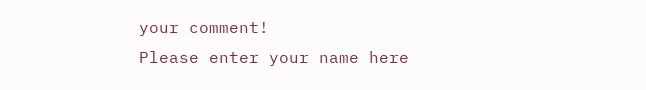your comment!
Please enter your name here